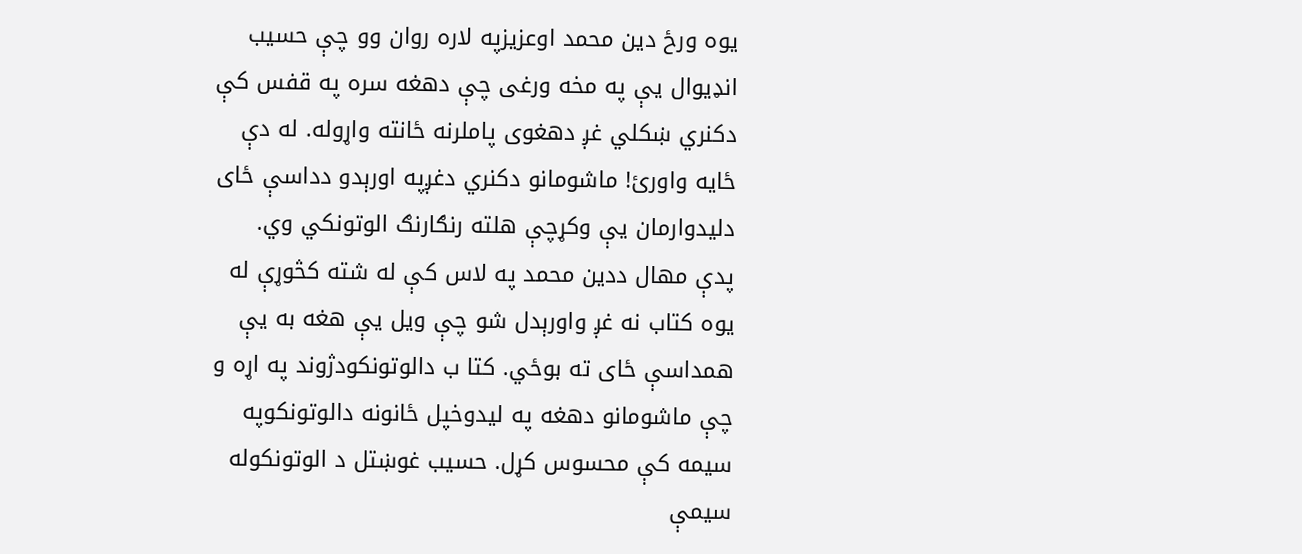يوه ورځ دين محمد اوعزيزپه لاره روان وو چې حسيب انډيوال يې په مخه ورغی چې دهغه سره په قفس کې دکنري ښکلي غږ دهغوی پاملرنه ځانته واړوله. له دې ځايه واورئ! ماشومانو دکنري دغږپه اورېدو دداسې ځای دليدوارمان يې وکړچې هلته رنګارنګ الوتونکي وي. پدې مهال ددين محمد په لاس کې له شته کڅوړې له يوه کتاب نه غږ واورېدل شو چې ويل يې هغه به يې همداسې ځای ته بوځي. کتا ب دالوتونکودژوند په اړه و چې ماشومانو دهغه په ليدوخپل ځانونه دالوتونکوپه سيمه کې محسوس کړل. حسيب غوښتل د الوتونکوله سيمې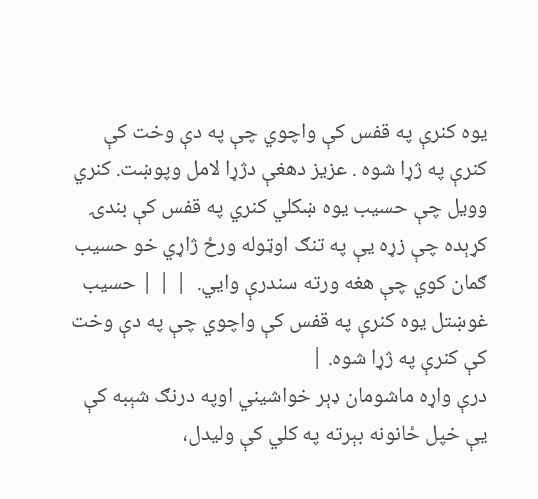يوه کنرې په قفس کې واچوي چې په دې وخت کې کنرې په ژړا شوه . عزيز دهغې دژړا لامل وپوښت. کنري وويل چې حسيب يوه ښکلي کنري په قفس کې بندۍ کړېده چې زړه يې په تنګ اوټوله ورځ ژاړي خو حسيب ګمان کوي چې هغه ورته سندرې وايي.  | | | حسيب غوښتل يوه کنرې په قفس کې واچوي چې په دې وخت کې کنرې په ژړا شوه. |
درې واړه ماشومان ډېر خواشيني اوپه درنګ شېبه کې يې خپل ځانونه بېرته په کلي کې وليدل،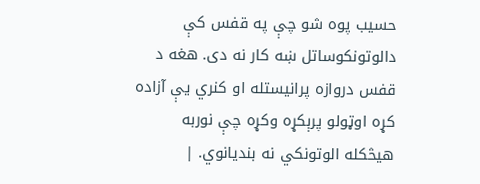حسيب پوه شو چې په قفس کې دالوتونکوساتل ښه کار نه دی. هغه د قفس دروازه پرانيستله او کنري يې آزاده کړه اوټولو پرېکړه وکړه چې نوربه هيڅکله الوتونکي نه بنديانوي. |